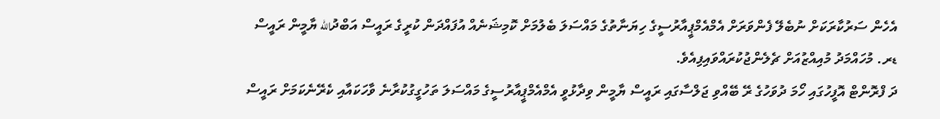އެހެން ސަރުކާރަކަށް ނުބެލޭ ފެންވަރަށް އެމްއެމްޕީއާރުސީގެ ހިޔަނާތުގެ މައްސަލަ ބެލުމަށް ކޮމިޝަނެއް އުފައްދަން ކުރީގެ ރައީސް އަބްދުالله ޔާމީން ރައީސް ޑރ. މުހައްމަދު މުއިއްޒުއަށް ޗެލެންޖުކުރައްވައިފިއެވެ.
ދަ ފްރޮންޓް އޮފީހުގައި ހޯމަ ދުވަހުގެ ރޭ ބޭއްވި ޖަލްސާގައި ރައީސް ޔާމީން ވިދާޅުވީ އެމްއެމްޕީއާރުސީގެ މައްސަލަ ތަހުގީގުކުރާނެ ވާހަކައާއި ކެރޭނެކަމަށް ރައީސް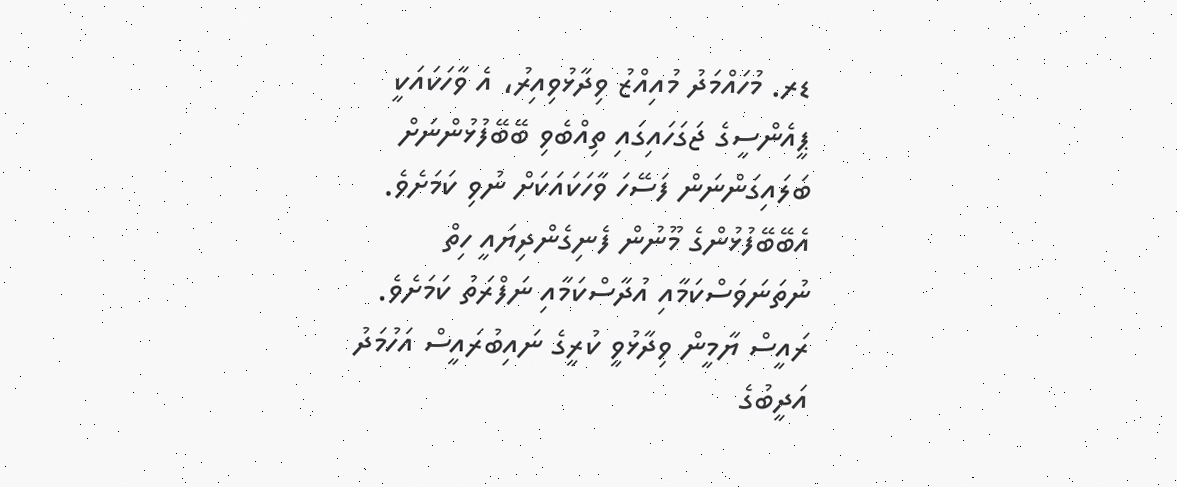ޑރ. މުހައްމަދު މުއިއްޒު ވިދާޅުވިއިރު، އެ ވާހަކައަކީ ޕީއެންސީގެ ޖަގަހައިގައި ތިއްބެވި ބޭބޭފުޅުންނަށް ބަލައިގަންނަން ފަސޭހަ ވާހަކައަކަށް ނުވި ކަމަށެވެ. އެބޭބޭފުޅުންގެ މޫނުން ފެނިގެންދިޔައީ ހިތް ނުތަނަވަސްކަމާއި އުދާސްކަމާއި ނަފްރަތު ކަމަށެވެ.
ރައީސް ޔާމީން ވިދާޅުވީ ކުރީގެ ނައިބުރައީސް އަހުމަދު އަދީބުގެ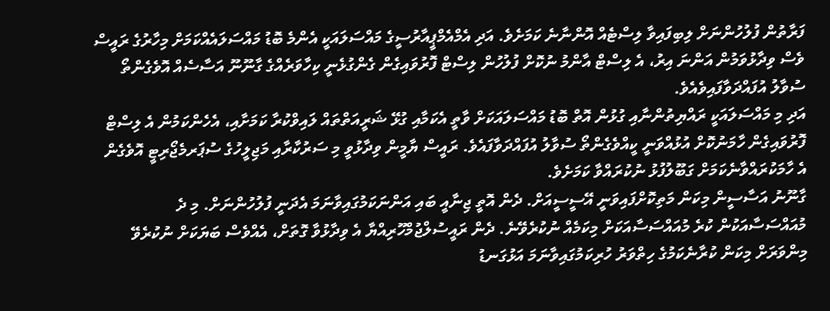ފަރާތުން ފުލުހުންނަށް ލިބިފައިވާ ލިސްޓެއް އޮންނާނެ ކަމަށެވެ. އަދި އެމްއެމްޕީއާރުސީގެ މައްސަލައަކީ އެންމެ ބޮޑު މައްސަލައެއްކަމަށް މިހާރުގެ ރައީސް ވެސް ވިދާޅުވަމުން އަންނަ އިރު، އެ ލިސްޓް އާންމު ނުކޮށް ފުލުހުން ލިސްޓް ފޮރުވައިގެން ގެންގުޅެނީ ކިހާވަރެއްގެ ގާނޫނޫ އަސާސެއް އޮވެގެންތޯ ސުވާލު އުފައްދަވާފައިވެއެވެ.
އަދި މި މައްސަލައަކީ ރައްޔިތުންނާއި ގުޅުން އޮތް ބޮޑު މައްސަލައަކަށް ވާތީ އެކަމާއި ގުޅޭ ޝަރީއަތްތައް ލައިވްކުރާ ކަމަށާއި، އެހެންކަމުން އެ ލިސްޓް ފޮރުވައިގެން ހާމަނުކޮށް އުޅުއްވަނީ ކީއްވެގެންތޯ ސުވާލު އުފައްދަވާފައެވެ. ރައީސް ޔާމީން ވިދާޅުވީ މި ސަރުކާރާއި މަޖިލީހުގެ ސުޕަރމެޖޯރިޓީ އޮވެގެން އެ ހާމަކުރައްވާނެކަމަށް ގަބޫލުފުޅު ނުކުރައްވާ ކަމަށެވެ.
ގާނޫނު އަސާސީން މިކަން މަތިކޮށްފައިވަނީ އޭސީސީއަށް. ދެން އޮތީ ޖިނާއީ ބައި އަންނަކަމުގައިވާނަމަ އެދަނީ ފުލުހުންނަށް. މި ދެ މުއައްސަސާއަކުން ކުރެ މުއައްސަސާއަކަށް މިކަމެއް ނުކުރެވޭނެ. ދެން ރައީސުލްޖުމްހޫރިއްޔާ އެ ވިދާޅުވާ ގޮތަށް، އެއްވެސް ބަޔަކަށް ނުކުރެވޭ މިންވަރަށް މިކަން ކުރާނެކަމުގެ ހިތްވަރު ހުރިކަމުގައިވާނަމަ އަޅުގަނޑު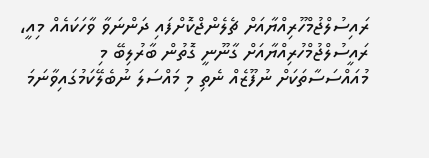ރައިސުލްޖުމްހޫރިއްޔާއަށް ޗެލެންޖްކޮށްފައި ދަންނަވާ ވާހަކައެއް މިއީ، ރައީސުލްޖުމްހުރިއްޔާއަށް ގާނޫނީ ގޮތުން ބާރުލިބޭ މި މުއައްސަސާތަކަށް ނުފޫޒެއް ނެތި މި މައްސަލަ ނުބެލޭކަމުގައިވާނަމަ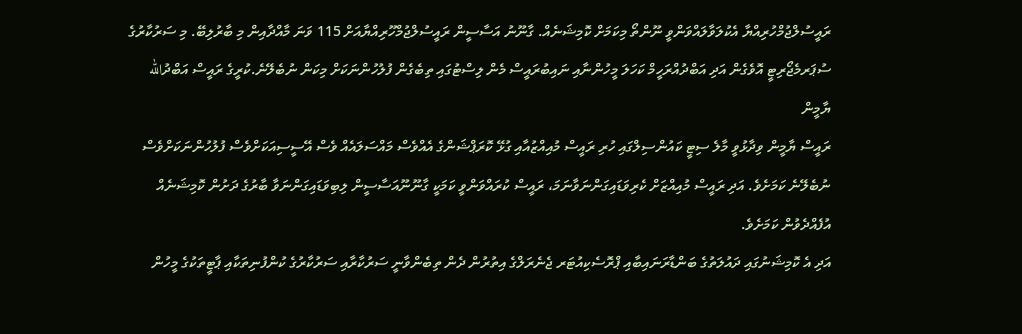ރައީސުލްޖުމްހުރިއްޔާ އެކުލަވާލައްވަންވީ ނޫންތޯ މިކަމަށް ކޮމިޝަނެއް. ގާނޫނު އަސާސީން ރައީސުލްޖުމްހޫރިއްޔާއަށް 115 ވަނަ މާއްދާއިން މި ބާރުލިބޭ. މި ސަރުކާރުގެ ސުޕަރމެޖޯރިޓީ އޮވެގެން އަދި އަބްދުއްރަހީމް ކަހަލަ މީހުންނާއި ނައިބުރައީސް މެން ލިސްޓުގައި ތިބެގެން ފުލުހުންނަކަށް މިކަން ނުބެލޭނެ.ކުރީގެ ރައީސް އަބްދުالله ޔާމީން
ރައީސް ޔާމީން ވިދާޅުވީ މާލެ ސިޓީ ކައުންސިލްގައި ހުރި ރައީސް މުއިއްޒުއާއި ގުޅޭ ކޮރަޕްޝަންގެ އެއްވެސް މައްސަލައެއް ވެސް އޭސީސިއަކަށްވެސް ފުލުހުންނަކަށްވެސް ނުބެލޭނެ ކަމަށެވެ. އަދި ރައީސް މުއިއްޒަށް ކެރިވަޑައިގަންނަވާނަމަ، ރައީސް ކުރައްވަންވީ ކަމަކީ ގާނޫނޫއަސާސީން ލިބިވަޑައިގަންނަވާ ބާރުގެ ދަށުން ކޮމިޝަނެއް އުފެއްދެވުން ކަމަށެވެ.
އަދި އެ ކޮމިޝަނުގައި ދައުލަތުގެ ބަންޑާރަނައިބާއި ޕްރޮސެކިއުޓަރ ޖެނެރަލްގެ އިތުރުން ދެން ތިބެންވާނީ ސަރުކާރާއި ސަރުކާރުގެ ކުންފުނިތަކާއި ޕާޓީތަކުގެ މީހުން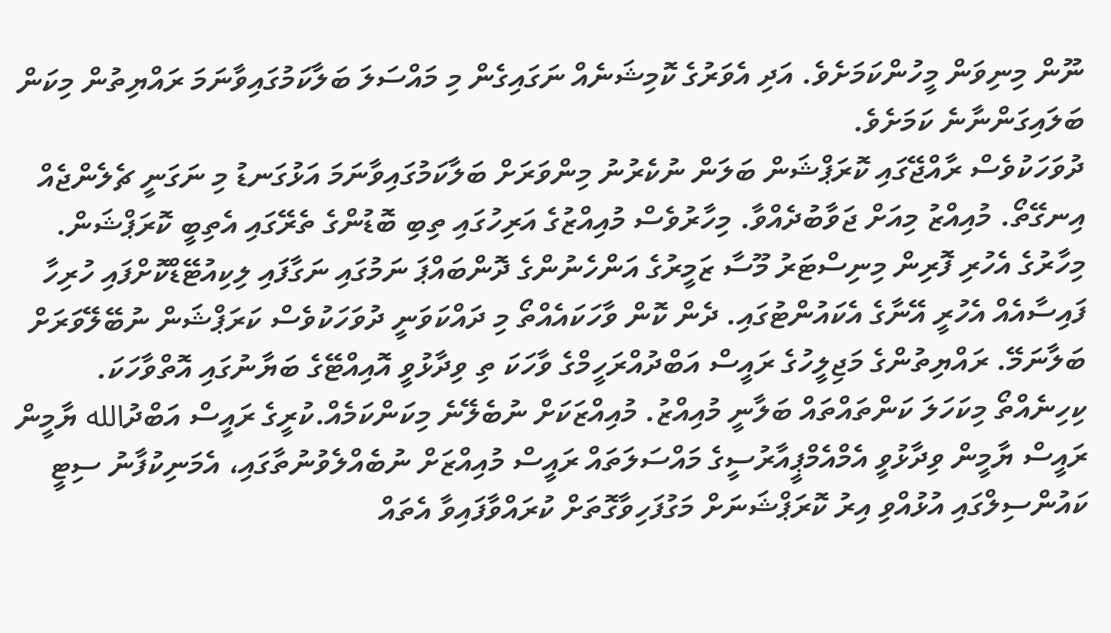ނޫން މިނިވަން މީހުންކަމަށެވެ. އަދި އެވަރުގެ ކޮމިޝަނެއް ނަގައިގެން މި މައްސަލަ ބަލާކަމުގައިވާނަމަ ރައްޔިތުން މިކަން ބަލައިގަންނާނެ ކަމަށެވެ.
ދުވަހަކުވެސް ރާއްޖޭގައި ކޮރަޕްޝަން ބަލަން ނުކެރުނު މިންވަރަށް ބަލާކަމުގައިވާނަމަ އަޅުގަނޑު މި ނަގަނީ ޗެލެންޖެއް އިނގޭތޯ. މުއިއްޒު މިއަށް ޖަވާބުދެއްވާ. މިހާރުވެސް މުއިއްޒުގެ އަރިހުގައި ތިބި ބޮޑުންގެ ތެރޭގައި އެތިބީ ކޮރަޕްޝަން. މިހާރުގެ އެހުރި ފޮރިން މިނިސްޓަރު މޫސާ ޒަމީރުގެ އަންހެނުންގެ ދޮންބައްޕަ ނަމުގައި ނަގާފައި ލިކިއުޓޭޑްކޮށްފައި ހުރިހާ ފައިސާއެއް އެހުރީ އޭނާގެ އެކައުންޓުގައި. ދެން ކޮން ވާހަކައެއްތޯ މި ދައްކަވަނީ ދުވަހަކުވެސް ކަރަޕްޝަން ނުބޭލޭވަރަށް ބަލާނަމޭ. ރައްޔިތުންގެ މަޖިލީހުގެ ރައީސް އަބްދުއްރަހީމްގެ ވާހަކަ ތި ވިދާޅުވީ އޮއިއްޓޭގެ ބަޔާނުގައި އޮތްވާހަކަ. ކިހިނެއްތޯ މިކަހަލަ ކަންތައްތައް ބަލާނީ މުއިއްޒު. މުއިއްޒަކަށް ނުބެލޭނެ މިކަންކަމެއް.ކުރީގެ ރައީސް އަބްދުالله ޔާމީން
ރައީސް ޔާމީން ވިދާޅުވީ އެމްއެމްޕީއާރުސީގެ މައްސަލަތައް ރައީސް މުއިއްޒަށް ނުބެއްލެވުނުތާގައި، އެމަނިކުފާނު ސިޓީ ކައުންސިލްގައި އުޅުއްވި އިރު ކޮރަޕްޝަނަށް މަގުފަހިވާގޮތަށް ކުރައްވާފައިވާ އެތައް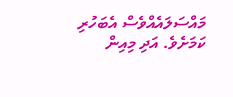މައްސަލައެއްވެސް އެބަހުރި ކަމަށެވެ. އަދި މިއިން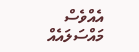އެއްވެސް މައްސަލައެއް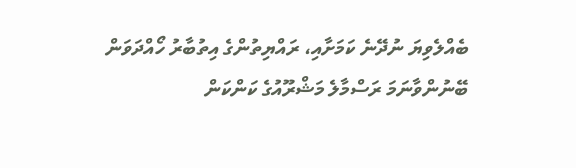ބެއްލެވިޔަ ނުދޭނެ ކަމަށާއި، ރައްޔިތުންގެ އިތުބާރު ހޯއްދަވަން ބޭނުންވާނަމަ ރަސްމާލެ މަޝްރޫއުގެ ކަންކަން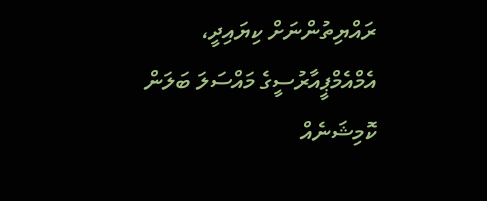ރައްޔިތުންނަށް ކިޔައިދީ، އެމްއެމްޕީއާރުސީގެ މައްސަލަ ބަލަން ކޮމިޝަނެއް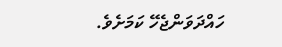ހައްދަވަންޖެހޭ ކަމަށެވެ.